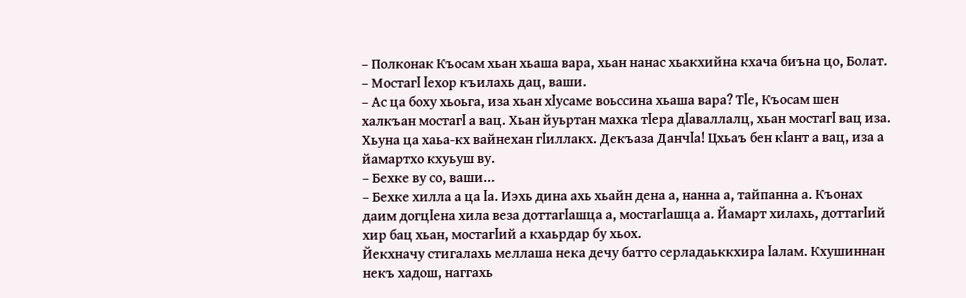– Полконак Къосам хьан хьаша вара, хьан нанас хьакхийна кхача биъна цо, Болат.
– Мостагӏ ӏехор къилахь дац, ваши.
– Ас ца боху хьоьга, иза хьан хӏусаме воьссина хьаша вара? Тӏе, Къосам шен халкъан мостагӏ а вац. Хьан йуьртан махка тӏера дӏаваллалц, хьан мостагӏ вац иза. Хьуна ца хаьа-кх вайнехан гӏиллакх. Декъаза Данчӏа! Цхьаъ бен кӏант а вац, иза а йамартхо кхуьуш ву.
– Бехке ву со, ваши…
– Бехке хилла а ца ӏа. Иэхь дина ахь хьайн дена а, нанна а, тайпанна а. Къонах даим догцӏена хила веза доттагӏашца а, мостагӏашца а. Йамарт хилахь, доттагӏий хир бац хьан, мостагӏий а кхаьрдар бу хьох.
Йекхначу стигалахь меллаша нека дечу батто серладаьккхира ӏалам. Кхушиннан некъ хадош, наггахь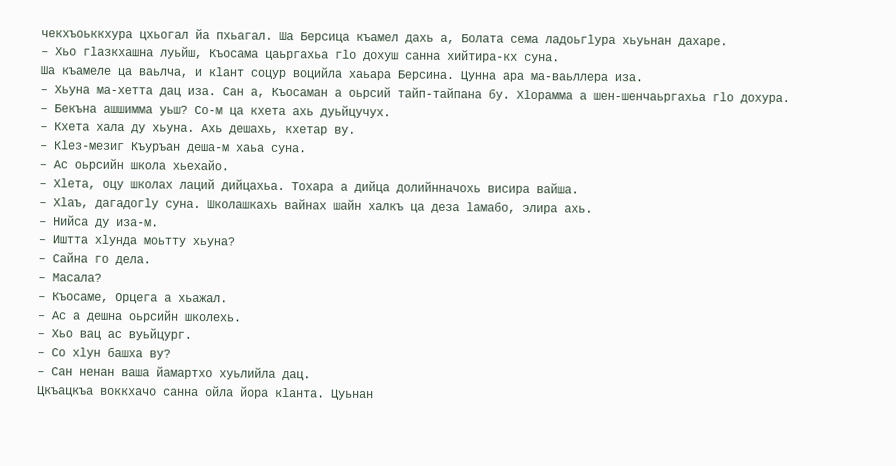чекхъоьккхура цхьогал йа пхьагал. Ша Берсица къамел дахь а, Болата сема ладоьгӏура хьуьнан дахаре.
– Хьо гӏазкхашна луьйш, Къосама цаьргахьа гӏо дохуш санна хийтира-кх суна.
Ша къамеле ца ваьлча, и кӏант соцур воцийла хаьара Берсина. Цунна ара ма-ваьллера иза.
– Хьуна ма-хетта дац иза. Сан а, Къосаман а оьрсий тайп-тайпана бу. Хӏорамма а шен-шенчаьргахьа гӏо дохура.
– Бекъна ашшимма уьш? Со-м ца кхета ахь дуьйцучух.
– Кхета хала ду хьуна. Ахь дешахь, кхетар ву.
– Кӏез-мезиг Къуръан деша-м хаьа суна.
– Ас оьрсийн школа хьехайо.
– Хӏета, оцу школах лаций дийцахьа. Тохара а дийца долийнначохь висира вайша.
– Хӏаъ, дагадогӏу суна. Школашкахь вайнах шайн халкъ ца деза ӏамабо, элира ахь.
– Нийса ду иза-м.
– Иштта хӏунда моьтту хьуна?
– Сайна го дела.
– Масала?
– Къосаме, Орцега а хьажал.
– Ас а дешна оьрсийн школехь.
– Хьо вац ас вуьйцург.
– Со хӏун башха ву?
– Сан ненан ваша йамартхо хуьлийла дац.
Цкъацкъа воккхачо санна ойла йора кӏанта. Цуьнан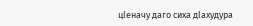цӏеначу даго сиха дӏахудура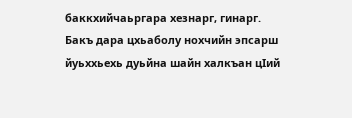баккхийчаьргара хезнарг, гинарг. Бакъ дара цхьаболу нохчийн эпсарш йуьххьехь дуьйна шайн халкъан цӏий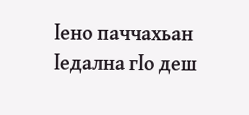ӏено паччахьан ӏедална гӏо деш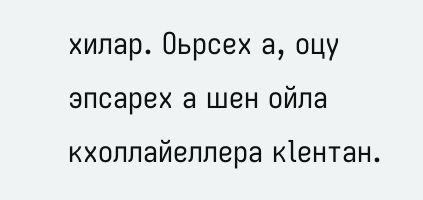хилар. Оьрсех а, оцу эпсарех а шен ойла кхоллайеллера кӏентан.